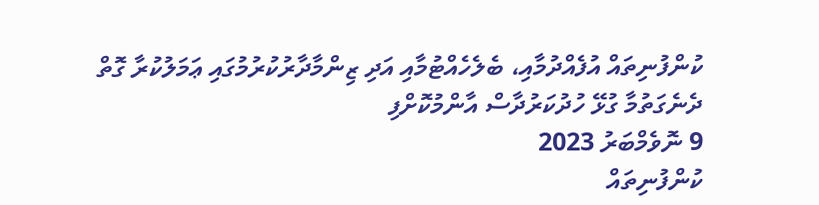ކުންފުނިތައް އުފެއްދުމާއި، ބެލެހެއްޓުމާއި އަދި ޒިންމާދާރުކުރުމުގައި ޢަމަލުކުރާ ގޮތް ދެނެގަތުމާ ގުޅޭ ހުދުކަރުދާސް އާންމުކޮށްފި
9 ނޮވެމްބަރު 2023
ކުންފުނިތައް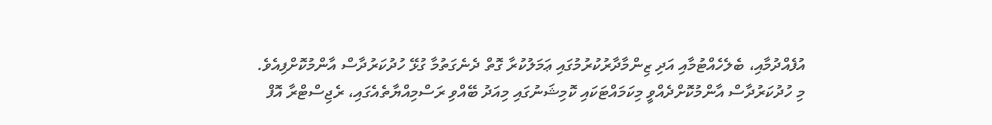އުފެއްދުމާއި، ބެލެހެއްޓުމާއި އަދި ޒިންމާދާރުކުރުމުގައި ޢަމަލުކުރާ ގޮތް ދެނެގަތުމާ ގުޅޭ ހުދުކަރުދާސް އާންމުކޮށްފިއެވެ.
މި ހުދުކަރުދާސް އާންމުކޮށްދެއްވީ މިކަމައްޓަކައި ކޮމިޝަނުގައި މިއަދު ބޭއްވި ރަސްމިއްޔާތެއެގައި، ރެޖިސްޓްރާ އޮފް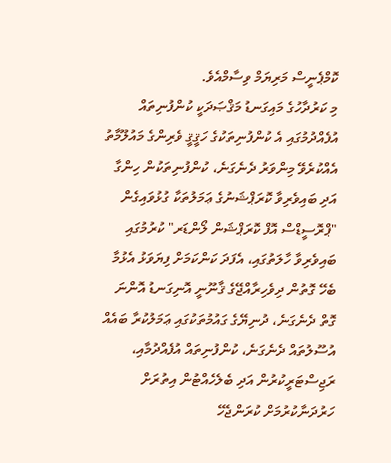ކޮމްޕެނީސް މަރިޔަމް ވިސާމްއެވެ.
މި ކަރުދާހުގެ މައިގަނޑު މަޤްޞަދަކީ ކުންފުނިތައް އުފެއްދުމުގައި އެ ކުންފުނިތަކުގެ ހަޤީޤީ ވެރިންގެ މައުލޫމާތު އެއްކުރެވޭ މިންވަރު ދެނެގަނެ، ކުންފުނިތަކުން ހިންގާ އަދި ބައިވެރިވާ ކޮރަޕްޝަނުގެ ޢަމަލުތަކާ ގުޅުވައިގެން "ޕްރޮސީޑްސް އޮފް ކޮރަޕްޝަން ލޯންޑަރ" ކުރުމުގައި ބައިވެރިވާ ހާލަތުގައި، އެފަދަ ކަންކަމަށް ފިޔަވަޅު އެޅުމާ ބެހޭ ގޮތުން ދިވެހިރާއްޖޭގެ ޤާނޫނީ އޮނިގަނޑު އޮންނަ ގޮތް ދެނެގަނެ، ދުނިޔޭގެ ގައުމުތަކުގައި ޢަމަލުކުރާ ބައެއް އުސޫލުތައް ދެނެގަނެ، ކުންފުނިތައް އުފެއްދުމާއި، ރަޖިސްޓަރީކުރުން އަދި ބެލެހެއްޓުން އިތުރަށް ހަރުދަނާކުރުމަށް ކުރަންޖެހޭ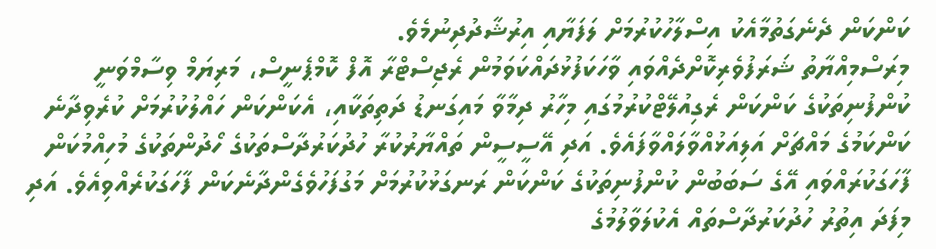ކަންކަން ދެނެގަތުމާއެކު އިސްލާހުކުރުމަށް ލަފަޔާއި އިރުޝާދުދިނުމެވެ.
މިރަސްމިއްޔާތު ޝަރަފުވެރިކޮށްދެއްވައި ވާހަކަފުޅުދައްކަވަމުން ރެޖިސްޓްރާ އޮފް ކޮމްޕެނީސް، މަރިޔަމް ވިސާމްވަނީ ކުންފުނިތަކުގެ ކަންކަން ރެގިއުލޭޓްކުރުމުގައި މިހާރު ދިމާވާ މައިގަނޑު ދަތިތަކާއި، އެކަންކަން ހައްލުކުރުމަށް ކުރެވިދާނެ ކަންކަމުގެ މައްޗަށް އަލިއަޅުއްވާލައްވާފައެވެ. އަދި އޭސީސީން ތައްޔާރުކުރާ ހުދުކަރުދާސްތަކުގެ ހޯދުންތަކުގެ މުހިއްމުކަން ފާހަގަކުރައްވައި އޭގެ ސަބަބުން ކުންފުނިތަކުގެ ކަންކަން ރަނގަޅުކުރުމަށް މަގުފަހުވެގެންދާނެކަން ފާހަގަކުރެއްވިއެވެ. އަދި މިފަދަ އިތުރު ހުދުކަރުދާސްތައް އެކުލަވާލުމުގެ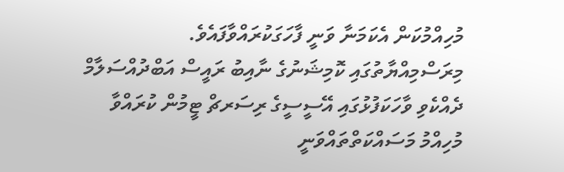މުހިއްމުކަން އެކަމަނާ ވަނީ ފާހަގަކުރައްވާފައެވެ.
މިރަސްމިއްޔާތުގައި ކޮމިޝަނުގެ ނާއިބު ރައީސް އަބްދުއްސަލާމް ދެއްކެވި ވާހަކަފުޅުގައި އޭސީސީގެ ރިސަރޗް ޓީމުން ކުރައްވާ މުހިއްމު މަސައްކަތްތައްވަނީ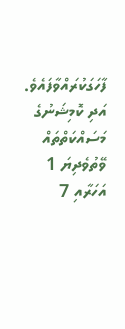ފާހަގަކުރައްވާފައެވެ. އަދި ކޮމިޝަނުގެ މަސައްކަތްތައް ވޭތުވެދިޔަ 1 އަހަރާއި 7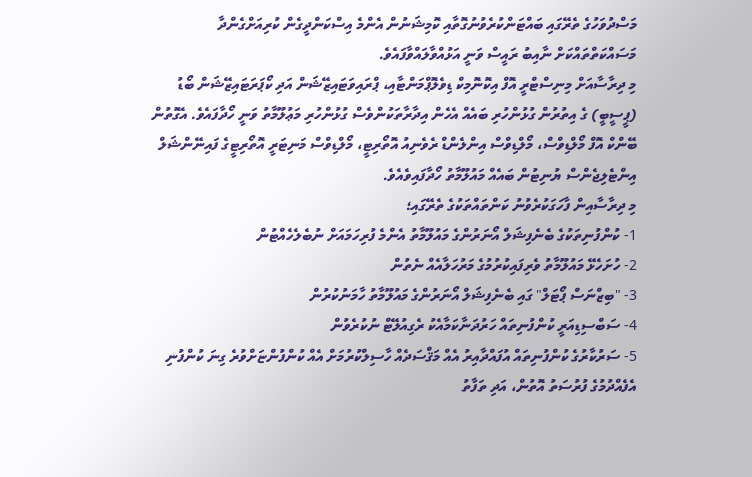މަސްދުވަހުގެ ތެރޭގައި ބައްޓަންކުރެވުނުގޮތާއި ކޮމިޝަނުން އެންމެ އިސްކަންދީގެން ކުރިއަށްގެންދާ މަސައްކަތްތައްކަށް ނާއިބު ރައީސް ވަނީ އަޅުއްވާލައްވާފައެވެ.
މި ދިރާސާއަށް މިނިސްޓްރީ އޮފް އިކޮނޮމިކް ޑިވެލޮޕްމަންޓާއި، ޕްރައިވަޓައިޒޭޝަން އަދި ކޯޕަރަޓައިޒޭޝަން ބޯޑު (ޕީސީބީ) ގެ އިތުރުން ގުޅުންހުރި ބައެއް އެހެން އިދާރާތަކުންވެސް ގުޅުންހުރި މަޢުލޫމާތު ވަނީ ހޯދާފައެވެ. އެގޮތުން ބޭންކް އޮފް މޯލްޑިވްސް، މޯލްޑިވްސް އިންލެންޑް ރެވެނިއު އޮތޯރިޓީ، މޯލްޑިވްސް މަނިޓަރީ އޮތޯރިޓީގެ ފައިނޭންޝަލް އިންޓެލިޖެންސް ޔުނިޓުން ބައެއް މައުލޫމާތު ހޯދާފައިވެއެވެ.
މި ދިރާސާއިން ފާހަގަކުރެވުނު ކަންތައްތަކުގެ ތެރޭގައި؛
1- ކުންފުނިތަކުގެ ބެނެފިޝަލް އޯނަރުންގެ މައުލޫމާތު އެންމެ ފުރިހަމައަށް ނުބެލެހެއްޓުން
2- ހުށަހެޅޭ މައުލޫމާތު ވެރިފައިކުރުމުގެ މަރުހަލާއެއް ނެތުން
3- "ބިޒްނަސް ޕޯޓަލް" ގައި ބެނެފިޝަލް އޯނަރުންގެ މައުލޫމާތު ހާމަނުކުރުން
4- ސަބްސިޑިއަރީ ކުންފުނިތައް ހަރުދަނާކަމާއެކު ރެގިއުލޭޓް ނުކުރެވުން
5- ސަރުކާރުގެ ކުންފުނިތައް އުފައްދާއިރު އެއް މަޤްސަދެއް ހާސިލްކުރުމަށް އެއް ކުންފުންޏަށްވުރެ ގިނަ ކުންފުނި އެފެއްދުމުގެ ފުރުސަތު އޮތުން، އަދި ތަފާތު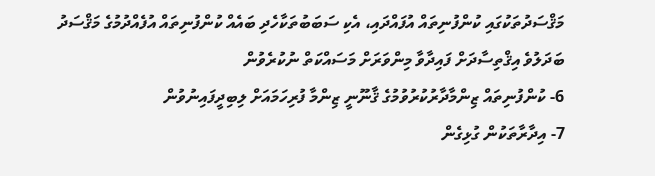މަޤްސަދުތަކުގައި ކުންފުނިތައް އުފައްދައި، އެކި ސަބަބުތަކާހެދި ބައެއް ކުންފުނިތައް އުފެއްދުމުގެ މަޤްސަދު ބަދަލުވެ އިޤްތިސާދަށް ފައިދާވާ މިންވަރަށް މަސައްކަތް ނުކުރެވުން
6- ކުންފުނިތައް ޒިންމާދާރުކުރުވުމުގެ ޤާނޫނީ ޒިންމާ ފުރިހަމައަށް ލިބިދީފައިނުވުން
7- އިދާރާތަކުން ގުޅިގެން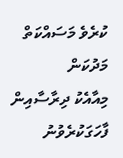ކުރެވެ މަސައްކަތް މަދުކަން
މިއާއެކު ދިރާސާއިން ފާހަގަކުރެވުނު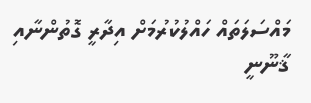މައްސަލަތައް ހައްލުކުރުމަށް އިދާރީ ގޮތުންނާއި ޤާނޫނީ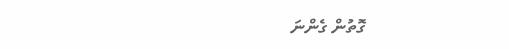ގޮތުން ގެންނަ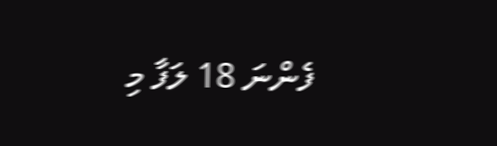ފެންނަ 18 ލަފާ މި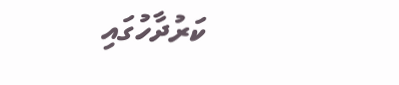ކަރުދާހުގައި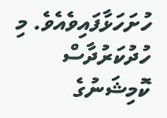ހުށަހަޅާފައިވެއެވެ. މި ހުދުކަރުދާސް ކޮމިޝަނުގެ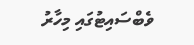ވެބްސައިޓުގައި މިހާރު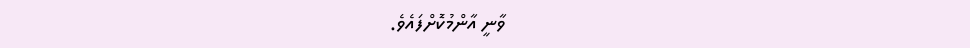ވާނީ އާންމުކޮށްފައެވެ.